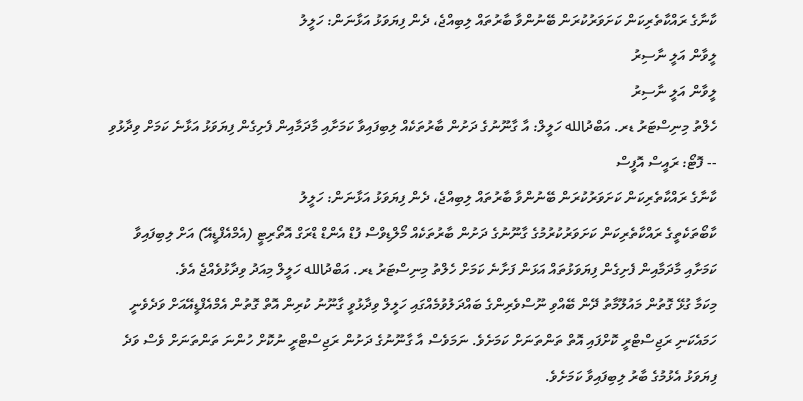ކާނާގެ ރައްކާތެރިކަން ކަށަވަރުކުރަން ބޭނުންވާ ބާރުތައް ލިބިއްޖެ، ދެން ފިޔަވަޅު އަޅާނަން: ހަލީލު
ލީވާން އަލީ ނާސިރު
ލީވާން އަލީ ނާސިރު
ހެލްތު މިނިސްޓަރު ޑރ. އަބްދުالله ހަލީލް: އާ ގާނޫނުގެ ދަށުން ބާރުތަކެއް ލިބިފައިވާ ކަމަށާއި މާދަމާއިން ފެށިގެން ފިޔަވަޅު އަޅާނެ ކަމަށް ވިދާޅުވި -- ފޮޓޯ: ރައީސް އޮފީސް
ކާނާގެ ރައްކާތެރިކަން ކަށަވަރުކުރަން ބޭނުންވާ ބާރުތައް ލިބިއްޖެ، ދެން ފިޔަވަޅު އަޅާނަން: ހަލީލު
ކާބޯތަކެތީގެ ރައްކާތެރިކަން ކަށަވަރުކުރުމުގެ ގާނޫނުގެ ދަށުން ބާރުތަކެއް މޯލްޑިވްސް ފުޑް އެންޑް ޑްރަގް އޮތޯރިޓީ (އެމްއެފްޑީއޭ) އަށް ލިބިފައިވާ ކަމަށާއި މާދަމާއިން ފެށިގެން ފިޔަވަޅުތައް އަޅަން ފަށާނެ ކަމަށް ހެލްތު މިނިސްޓަރު ޑރ. އަބްދުالله ހަލީލް މިއަދު ވިދާޅުވެއްޖެ އެވެ.
މިކަމާ ގުޅޭ ގޮތުން މައުލޫމާތު ދޭން ބޭއްވި ނޫސްވެރިންގެ ބައްދަލުވުމެއްގައި ހަލީލް ވިދާޅުވީ ގާނޫނު ކުރިން އޮތް ގޮތުން އެމްއެފްޑީއޭއަށް ވަދެވެނީ ހަމައެކަނި ރަޖިސްޓްރީ ކޮށްފައި އޮތް ތަންތަނަށް ކަމަށެވެ. ނަމަވެސް އާ ގާނޫނުގެ ދަށުން ރަޖިސްޓްރީ ނުކޮށް ހުންނަ ތަންތަނަށް ވެސް ވަދެ ފިޔަވަޅު އެޅުމުގެ ބާރު ލިބިފައިވާ ކަމަށެވެ.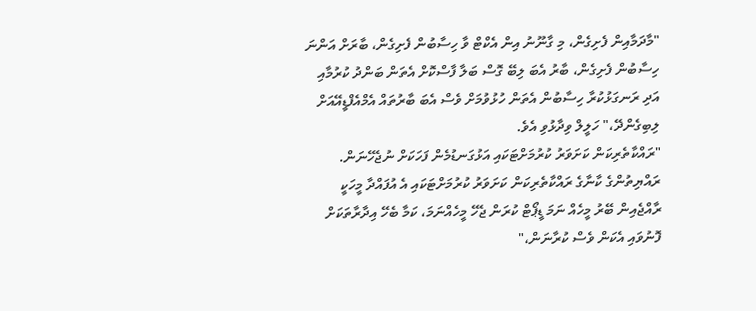"މާދަމާއިން ފެށިގެން، މި ގާނޫނު އިން އެކްޓް ވާ ހިސާބުން ފެށިގެން، ބާރަށް އަންނަ ހިސާބުން ފެށިގެން، ބާރު އެބަ ލިބޭ ގޮސް ބަލާ ފާސްކޮށް އެތަން ބަންދު ކުރުމާއި އަދި ރަނގަޅުކުރާ ހިސާބުން އެތަން ހުޅުވުމަށް ވެސް އެބަ ބާރުތައް އެމްއެފްޑީއޭއަށް ލިބިގެންދޭ،" ހަލީލް ވިދާޅުވި އެވެ.
"ރައްކާތެރިކަން ކަށަވަރު ކުރުމަށްޓަކައި އަޅުގަނޑުމެން ފަހަކަށް ނުޖެހޭނަން. ރައްޔިތުންގެ ކާނާގެ ރައްކާތެރިކަން ކަށަވަރު ކުރުމަށްޓަކައި އެ އުފައްދާ މީހަކީ ރާއްޖެއިން ބޭރު މީހެއް ނަމަ ޑީޕޯޓް ކުރަން ޖެހޭ މީހެއްނަމަ، ކަމާ ބެހޭ އިދާރާތަކަށް ފޮނުވައި އެކަން ވެސް ކުރާނަން،"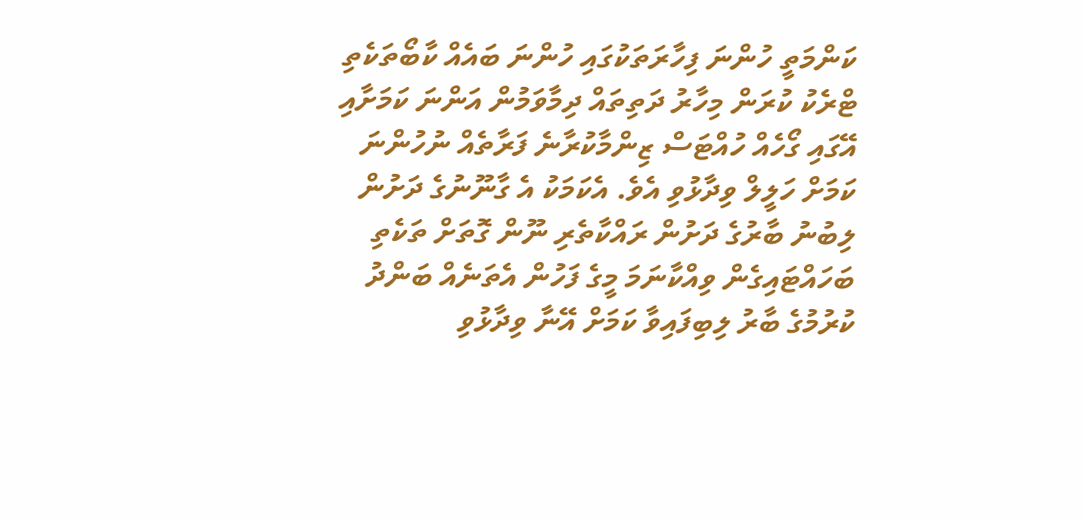ކަންމަތީ ހުންނަ ފިހާރަތަކުގައި ހުންނަ ބައެއް ކާބޯތަކެތި ޓްރެކު ކުރަން މިހާރު ދަތިތައް ދިމާވަމުން އަންނަ ކަމަށާއި އޭގައި ގޯހެއް ހުއްޓަސް ޒިންމާކުރާނެ ފަރާތެއް ނުހުންނަ ކަމަށް ހަލީލް ވިދާޅުވި އެވެ. އެކަމަކު އެ ގާނޫނުގެ ދަށުން ލިބުނު ބާރުގެ ދަށުން ރައްކާތެރި ނޫން ގޮތަށް ތަކެތި ބަހައްޓައިގެން ވިއްކާނަމަ މީގެ ފަހުން އެތަނެއް ބަންދު ކުރުމުގެ ބާރު ލިބިފައިވާ ކަމަށް އޭނާ ވިދާޅުވި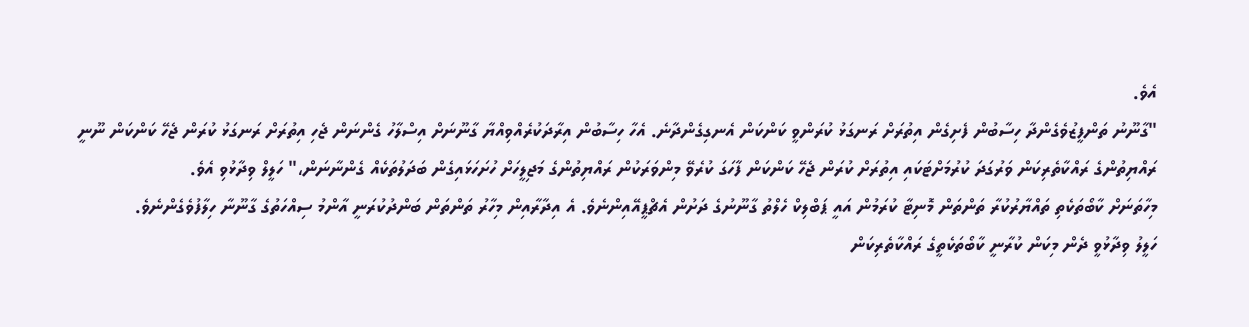އެވެ.
"ގާނޫނު ތަންފީޒުވެގެންދާ ހިސާބުން ފެށިގެން އިތުރަށް ރަނގަޅު ކުރަންވީ ކަންކަން އެނގިގެންދާނެ. އެހާ ހިސާބުން އިރާދަކުރެއްވިއްޔާ ގާނޫނަށް އިސްލާހު ގެންނަން ޖެހި އިތުރަށް ރަނގަޅު ކުރަން ޖެހޭ ކަންކަން ނޫނީ ރައްޔިތުންގެ ރައްކާތެރިކަން ވަރުގަދަ ކުރުމަށްޓަކައި އިތުރަށް ކުރަން ޖެހޭ ކަންކަން ފާހަގަ ކުރެވޭ މިންވަރަކުން ރައްޔިތުންގެ މަޖިލީހަށް ހުށަހަޅައިގެން ބަދަލުތަކެއް ގެންނާނަން،" ހަލީލް ވިދާޅުވި އެވެ.
މިހާތަނަށް ކާބޯތަކެތި ތައްޔާރުކުރާ ތަންތަން މޮނިޓާ ކުރަމުން އައީ ޕަބްލިކް ހެލްތު ގާނޫނުގެ ދަށުން އެޗްޕީއޭއިންނެވެ. އެ އިދާރާއިން މިހާރު ތަންތަން ބަންދުކުރަނީ އާންމު ސިއްހަތުގެ ގާނޫނާ ހިލާފުވެގެންނެވެ.
ހަލީލު ވިދާޅުވީ ދެން މިކަން ކުރާނީ ކާބޯތަކެތީގެ ރައްކާތެރިކަން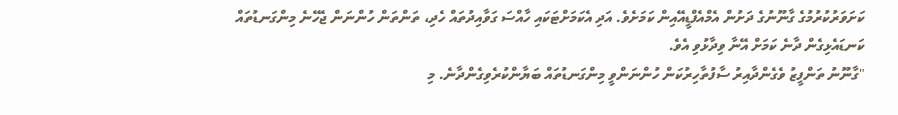ކަށަވަރުކުރުމުގެ ގާނޫނުގެ ދަށުން އެމްއެފްޑީއޭއިން ކަމަށެވެ. އަދި އެކަމަށްޓަކައި ހާއްސަ ގަވާއިދުތައް ހެދި، ތަންތަން ހުންނަން ޖެހޭނެ މިންގަނޑުތައް ކަނޑައެޅިގެން ދާނެ ކަމަށް އޭނާ ވިދާޅުވި އެވެ.
"ގާނޫނު ތަންފީޒު ވެގެންދާއިރު ސާފުތާހިރުކަން ހުންނަންވީ މިންގަނޑުތައް ބަޔާންކުރެވިގެންދާނެ. މި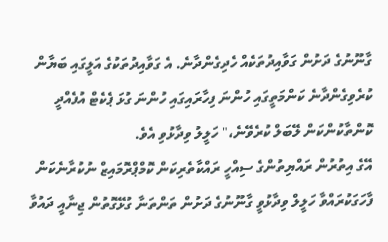ގާނޫނުގެ ދަށުން ގަވާއިދުތަކެއް ހެދިގެންދާނެ. އެ ގަވާއިދުތަކުގެ އަލީގައި ބަޔާން ކުރެވިގެންދާނެ ކަންމަތީގައި ހުންނަ ފިހާރައިގައި ހުންނަ ގުޅަ ޕެކެޓް އުފެއްދީ ކޮންތާކުންކަން ލޭބަލް ކުރެވޭނެ،" ހަލީލު ވިދާޅުވި އެވެ.
އޭގެ އިތުރުން ރައްޔިތުންގެ ސިއްހީ ރައްކާތެރިކަން ކޮމްޕްރޮމައިޒް ނުކުރާނެކަން ފާހަގަކުރައްވާ ހަލީލް ވިދާޅުވީ ގާނޫނުގެ ދަށުން ތަންތަނާ ގުޅޭގޮތުން ޖިނާއީ ދައުވާ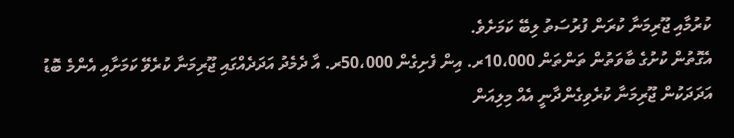ކުރުމާއި ޖޫރިމަނާ ކުރަން ފުރުސަތު ލިބޭ ކަމަށެވެ.
އެގޮތުން ކުށުގެ ބާވަތުން ތަންތަން 10،000ރ. އިން ފެށިގެން 50،000ރ. އާ ދެމެދު އަދަދެއްގައި ޖޫރިމަނާ ކުރެވޭ ކަމަށާއި އެންމެ ބޮޑު އަދަދަކުން ޖޫރިމަނާ ކުރެވިގެންދާނީ އެއް މިލިއަން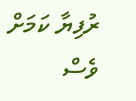ރުފިޔާ ކަމަށް ވެސް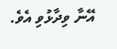އޭނާ ވިދާޅުވި އެވެ.